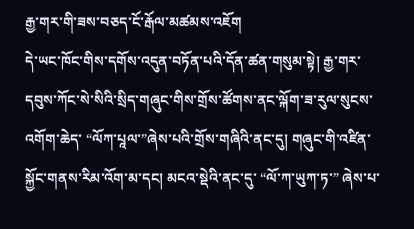རྒྱ་གར་གི་ཟས་བཅད་ངོ་རྒོལ་མཚམས་འཇོག
དེ་ཡང་ཁོང་གིས་དགོས་འདུན་བཏོན་པའི་དོན་ཚན་གསུམ་སྟེ། རྒྱ་གར་དབུས་ཀོང་སེ་སིའི་སྲིད་གཞུང་གིས་གྲོས་ཚོགས་ནང་ལྐོག་ཟ་རུལ་སུངས་འགོག་ཆེད་ “ལོཀ་པཱལ་”ཞེས་པའི་གྲོས་གཞིའི་ནང་དུ། གཞུང་གི་འཛིན་སྐྱོང་གནས་རིམ་འོག་མ་དང། མངའ་སྡེའི་ནང་དུ་ “ལོ་ཀ་ཡུཀ་ཏ་” ཞེས་པ་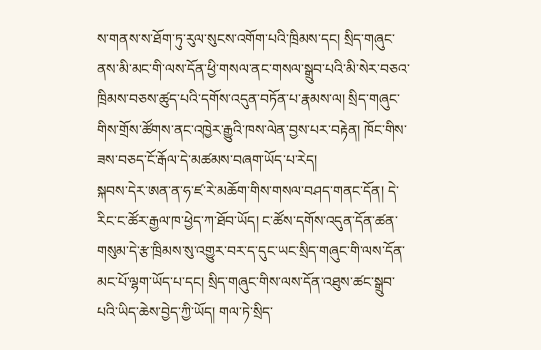ས་གནས་ས་ཐོག་ཏུ་རུལ་སུངས་འགོག་པའི་ཁྲིམས་དང། སྲིད་གཞུང་ནས་མི་མང་གི་ལས་དོན་ཕྱི་གསལ་ནང་གསལ་སྒྲུབ་པའི་མི་སེར་བཅའ་ཁྲིམས་བཅས་ཚུད་པའི་དགོས་འདུན་བཏོན་པ་རྣམས་ལ། སྲིད་གཞུང་གིས་གྲོས་ཚོགས་ནང་འཁྱེར་རྒྱུའི་ཁས་ལེན་བྱས་པར་བརྟེན། ཁོང་གིས་ཟས་བཅད་ངོ་རྒོལ་དེ་མཚམས་བཞག་ཡོད་པ་རེད།
སྐབས་དེར་ཨན་ན་ཧ་ཛ་རེ་མཆོག་གིས་གསལ་བཤད་གནང་དོན། དེ་རིང་ང་ཚོར་རྒྱལ་ཁ་ཕྱེད་ཀ་ཐོབ་ཡོད། ང་ཚོས་དགོས་འདུན་དོན་ཚན་གསུམ་དེ་རྩ་ཁྲིམས་སུ་འགྱུར་བར་ད་དུང་ཡང་སྲིད་གཞུང་གི་ལས་དོན་མང་པོ་ལྷག་ཡོད་པ་དང། སྲིད་གཞུང་གིས་ལས་དོན་འཐུས་ཚང་སྒྲུབ་པའི་ཡིད་ཆེས་བྱེད་ཀྱི་ཡོད། གལ་ཏེ་སྲིད་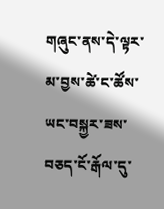གཞུང་ནས་དེ་ལྟར་མ་བྱས་ཚེ་ང་ཚོས་ཡང་བསྐྱར་ཟས་བཅད་ངོ་རྒོལ་དུ་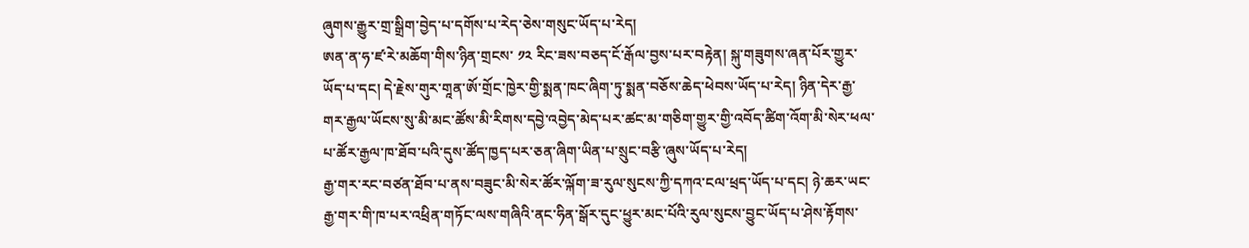ཞུགས་རྒྱུར་གྲ་སྒྲིག་བྱེད་པ་དགོས་པ་རེད་ཅེས་གསུང་ཡོད་པ་རེད།
ཨན་ན་ཧ་ཛ་རེ་མཆོག་གིས་ཉིན་གྲངས་ ༡༢ རིང་ཟས་བཅད་ངོ་རྒོལ་བྱས་པར་བརྟེན། སྐུ་གཟུགས་ཞན་པོར་གྱུར་ཡོད་པ་དང། དེ་རྗེས་གུར་གཱན་ཨོ་གྲོང་ཁྱེར་གྱི་སྨན་ཁང་ཞིག་ཏུ་སྨན་བཅོས་ཆེད་ཕེབས་ཡོད་པ་རེད། ཉིན་དེར་རྒྱ་གར་རྒྱལ་ཡོངས་སུ་མི་མང་ཚོས་མི་རིགས་དབྱེ་འབྱེད་མེད་པར་ཚང་མ་གཅིག་གྱུར་གྱི་འབོད་ཚིག་འོག་མི་སེར་ཕལ་པ་ཚོར་རྒྱལ་ཁ་ཐོབ་པའི་དུས་ཚོད་ཁྱད་པར་ཅན་ཞིག་ཡིན་པ་སྲུང་བརྩི་ཞུས་ཡོད་པ་རེད།
རྒྱ་གར་རང་བཙན་ཐོབ་པ་ནས་བཟུང་མི་སེར་ཚོར་ལྐོག་ཟ་རུལ་སུངས་ཀྱི་དཀའ་ངལ་ཕྲད་ཡོད་པ་དང། ཉེ་ཆར་ཡང་རྒྱ་གར་གི་ཁ་པར་འཕྲིན་གཏོང་ལས་གཞིའི་ནང་ཧིན་སྒོར་དུང་ཕྱུར་མང་པོའི་རུལ་སུངས་བྱུང་ཡོད་པ་ཤེས་རྟོགས་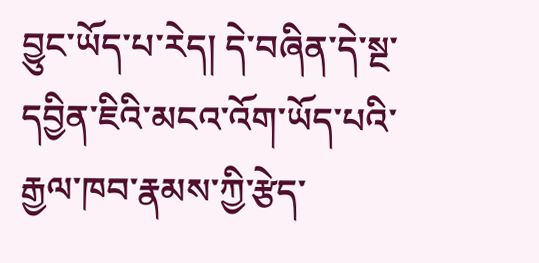བྱུང་ཡོད་པ་རེད། དེ་བཞིན་དེ་སྔ་དབྱིན་ཇིའི་མངའ་འོག་ཡོད་པའི་རྒྱལ་ཁབ་རྣམས་ཀྱི་རྩེད་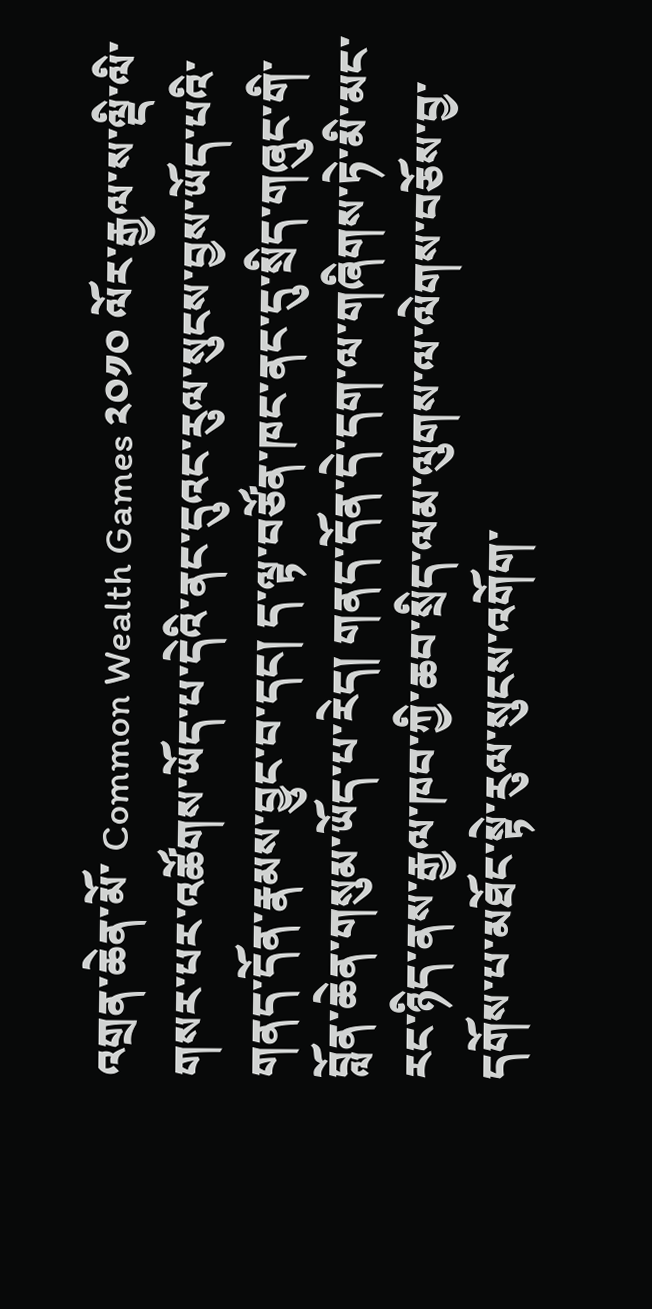འགྲན་ཆེན་མོ་ Common Wealth Games ༢༠༡༠ ལོར་རྒྱལ་ས་ལྡི་ལི་གསར་པར་འཚོགས་ཡོད་པ་དེའི་ནང་དུའང་རུལ་སུངས་བྱས་ཡོད་པའི་གནད་དོན་རྣམས་བྱུང་བ་དང། ད་ལྟ་བཙོན་ཁང་ནང་དུ་སྲིད་གཞུང་གི་བློན་ཆེན་གསུམ་ཡོད་པ་རེད། གནད་དོན་དེ་དག་ལ་གཞིགས་ཏེ་མི་མང་རང་ཉིད་ནས་རྒྱལ་ཁབ་ཀྱི་ཆབ་སྲིད་ལམ་ལུགས་ལ་ལེགས་བཅོས་བྱ་དགོས་པ་མཐོང་སྟེ་རུལ་སུངས་འགོག་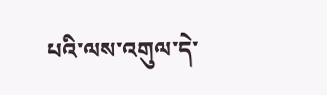པའི་ལས་འགུལ་དེ་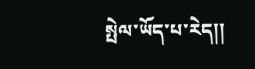སྤེལ་ཡོད་པ་རེད།།